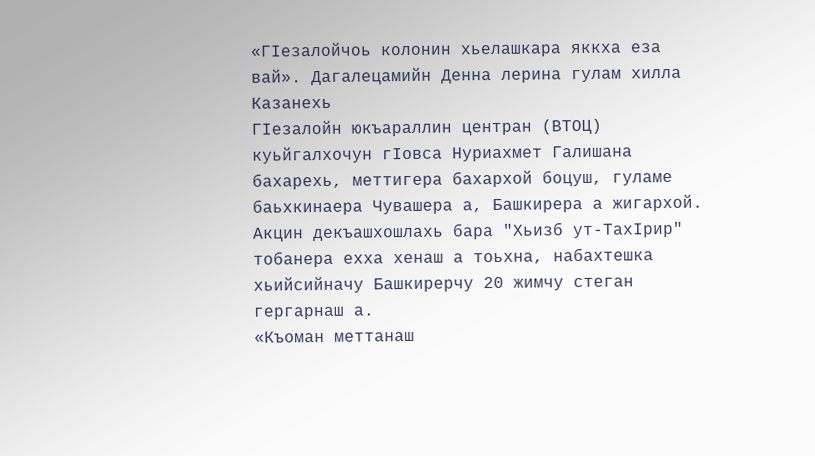«ГIезалойчоь колонин хьелашкара яккха еза вай». Дагалецамийн Денна лерина гулам хилла Казанехь
ГIезалойн юкъараллин центран (ВТОЦ) куьйгалхочун гIовса Нуриахмет Галишана бахарехь, меттигера бахархой боцуш, гуламе баьхкинаера Чувашера а, Башкирера а жигархой.
Акцин декъашхошлахь бара "Хьизб ут-ТахIрир" тобанера ехха хенаш а тоьхна, набахтешка хьийсийначу Башкирерчу 20 жимчу стеган гергарнаш а.
«Къоман меттанаш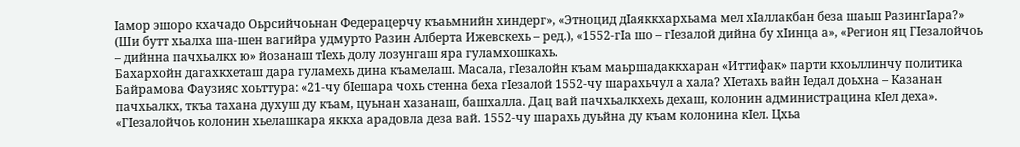Iамор эшоро кхачадо Оьрсийчоьнан Федерацерчу къаьмнийн хиндерг», «Этноцид дIаяккхархьама мел хIаллакбан беза шаьш РазингIара?» (Ши бутт хьалха ша-шен вагийра удмурто Разин Алберта Ижевскехь – ред.), «1552-гIа шо – гIезалой дийна бу хIинца а», «Регион яц ГIезалойчоь – дийнна пачхьалкх ю» йозанаш тIехь долу лозунгаш яра гуламхошкахь.
Бахархойн дагахкхеташ дара гуламехь дина къамелаш. Масала, гIезалойн къам маьршадаккхаран «Иттифак» парти кхоьллинчу политика Байрамова Фаузияс хоьттура: «21-чу бIешара чохь стенна беха гIезалой 1552-чу шарахьчул а хала? ХIетахь вайн Iедал доьхна – Казанан пачхьалкх, ткъа тахана духуш ду къам, цуьнан хазанаш, башхалла. Дац вай пачхьалкхехь дехаш, колонин администрацина кIел деха».
«ГIезалойчоь колонин хьелашкара яккха арадовла деза вай. 1552-чу шарахь дуьйна ду къам колонина кIел. Цхьа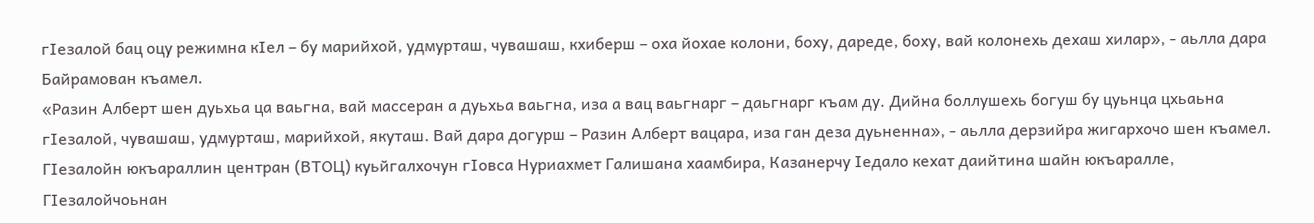гIезалой бац оцу режимна кIел – бу марийхой, удмурташ, чувашаш, кхиберш – оха йохае колони, боху, дареде, боху, вай колонехь дехаш хилар», - аьлла дара Байрамован къамел.
«Разин Алберт шен дуьхьа ца ваьгна, вай массеран а дуьхьа ваьгна, иза а вац ваьгнарг – даьгнарг къам ду. Дийна боллушехь богуш бу цуьнца цхьаьна гIезалой, чувашаш, удмурташ, марийхой, якуташ. Вай дара догурш – Разин Алберт вацара, иза ган деза дуьненна», - аьлла дерзийра жигархочо шен къамел.
ГIезалойн юкъараллин центран (ВТОЦ) куьйгалхочун гIовса Нуриахмет Галишана хаамбира, Казанерчу Iедало кехат даийтина шайн юкъаралле, ГIезалойчоьнан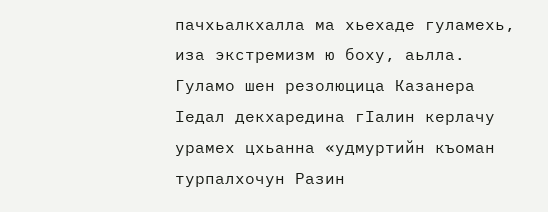пачхьалкхалла ма хьехаде гуламехь, иза экстремизм ю боху, аьлла.
Гуламо шен резолюцица Казанера Iедал декхаредина гIалин керлачу урамех цхьанна «удмуртийн къоман турпалхочун Разин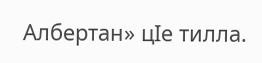Албертан» цIе тилла.